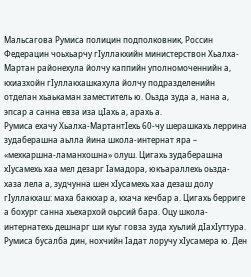Мальсагова Румиса полицин подполковник, Россин Федерацин чоьхьарчу гIуллакхийн министерствон Хьалха-Мартан районехула йолчу каппийн уполномоченнийн а, кхиазхойн гIуллакхашкахула йолчу подразделенийн отделан хьаькаман заместитель ю. Оьзда зуда а, нана а, эпсар а санна евза иза цIахь а, арахь а.
Румиса ехачу Хьалха-МартантIехь 60-чу шерашкахь леррина зудаберашна аьлла йина школа-интернат яра – «мехкаршна-ламанхошна» олуш. Цигахь зудаберашна хIусамехь хаа мел дезарг Iамадора, юкъараллехь оьзда-хаза лела а, зудчунна шен хIусамехь хаа дезаш долу гIуллакхаш: маха баккхар а, кхача кечбар а. Цигахь берриге а бохург санна хьехархой оьрсий бара. Оцу школа-интернатехь дешнарг ши куьг говза зуда хуьлий дIахIуттура.
Румиса бусалба дин, нохчийн Iадат лоручу хIусамера ю. Ден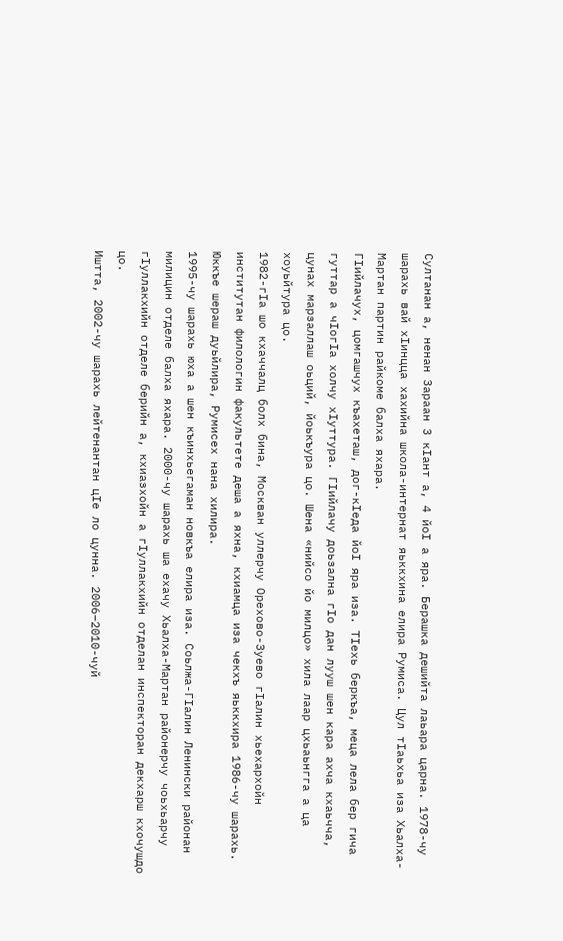Султанан а, ненан Зараан 3 кIант а, 4 йоI а яра. Берашка дешийта лаьара царна. 1978-чу шарахь вай хIинцца хахийна школа-интернат яьккхина елира Румиса. Цул тIаьхьа иза Хьалха-Мартан партин райкоме балха яхара.
ГIийлачух, цомгашчух къахеташ, дог-кIеда йоI яра иза. ТIехь беркъа, меца лела бер гича гуттар а чIогIа холчу хIуттура. ГIийлачу доьзална гIо дан лууш шен кара ахча кхаьчча, цунах марзаллаш оьций, йоькъура цо. Шена «нийсо йо милцо» хила лаар цхьаьнгга а ца хоуьйтура цо.
1982-гIа шо кхаччалц болх бина, Москван уллерчу Орехово-Зуево гIалин хьехархойн институтан филологин факультете деша а яхна, кхиамца иза чекхъ яьккхира 1986-чу шарахь. Юккъе шераш дуьйлира, Румисех нана хилира.
1995-чу шарахь юха а шен къинхьегаман новкъа елира иза. Соьлжа-ГIалин Ленински районан милицин отделе балха яхара. 2000-чу шарахь ша ехачу Хьалха-Мартан районерчу чоьхьарчу гIуллакхийн отделе берийн а, кхиазхойн а гIуллакхийн отделан инспекторан декхарш кхочушдо цо.
Иштта, 2002-чу шарахь лейтенантан цIе ло цунна. 2006–2010-чуй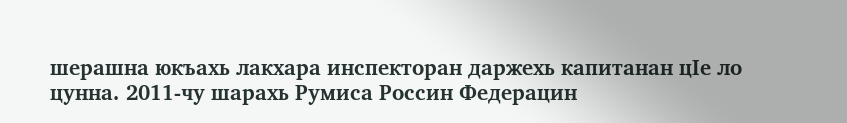шерашна юкъахь лакхара инспекторан даржехь капитанан цIе ло цунна. 2011-чу шарахь Румиса Россин Федерацин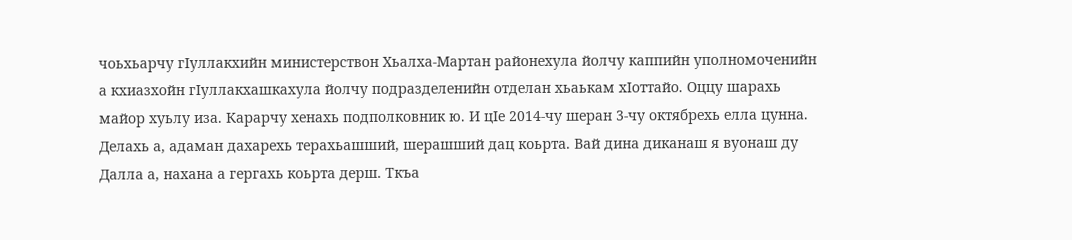чоьхьарчу гIуллакхийн министерствон Хьалха-Мартан районехула йолчу каппийн уполномоченийн а кхиазхойн гIуллакхашкахула йолчу подразделенийн отделан хьаькам хIоттайо. Оццу шарахь майор хуьлу иза. Карарчу хенахь подполковник ю. И цIе 2014-чу шеран 3-чу октябрехь елла цунна.
Делахь а, адаман дахарехь терахьашший, шерашший дац коьрта. Вай дина диканаш я вуонаш ду Далла а, нахана а гергахь коьрта дерш. Ткъа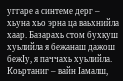уггаре а синтеме дерг – хьуна хьо эрна ца ваьхнийла хаар. Базарахь стом бухкуш хуьлийла я бежанаш дажош бежIу, я паччахь хуьлийла. Коьртаниг – вайн Iамалш,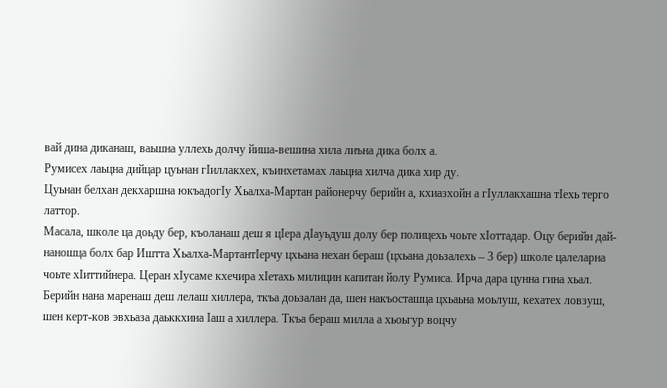вай дина диканаш, ваьшна уллехь долчу йиша-вешина хила лиъна дика болх а.
Румисех лаьцна дийцар цуьнан гIиллакхех, къинхетамах лаьцна хилча дика хир ду.
Цуьнан белхан декхаршна юкъадогIу Хьалха-Мартан районерчу берийн а, кхиазхойн а гIуллакхашна тIехь терго латтор.
Масала, школе ца доьду бер, къоланаш деш я цIера дIауьдуш долу бер полицехь чоьте хIоттадар. Оцу берийн дай-наношца болх бар Иштта Хьалха-МартантIерчу цхьана нехан бераш (цхьана доьзалехь – 3 бер) школе цалеларна чоьте хIиттийнера. Церан хIусаме кхечира хIетахь милицин капитан йолу Румиса. Ирча дара цунна гина хьал. Берийн нана маренаш деш лелаш хиллера, ткъа доьзалан да, шен накъосташца цхьаьна моьлуш, кехатех ловзуш, шен керт-ков эвхьаза даьккхина Iаш а хиллера. Ткъа бераш милла а хьоьгур воцчу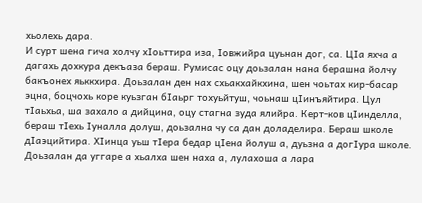хьолехь дара.
И сурт шена гича холчу хIоьттира иза, Iовжийра цуьнан дог, са. ЦIа яхча а дагахь дохкура декъаза бераш. Румисас оцу доьзалан нана берашна йолчу бакъонех яьккхира. Доьзалан ден нах схьакхайкхина, шен чоьтах кир-басар эцна, боцчохь коре куьзган бIаьрг тохуьйтуш, чоьнаш цIинъяйтира. Цул тIаьхьа, ша захало а дийцина, оцу стагна зуда ялийра. Керт-ков цIинделла, бераш тIехь Iуналла долуш, доьзална чу са дан доладелира. Бераш школе дIаэцийтира. ХIинца уьш тIера бедар цIена йолуш а, дуьзна а догIура школе. Доьзалан да уггаре а хьалха шен наха а, лулахоша а лара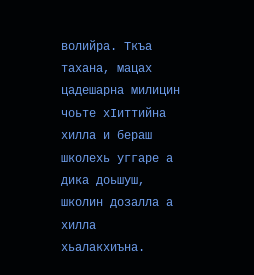волийра. Ткъа тахана, мацах цадешарна милицин чоьте хIиттийна хилла и бераш школехь уггаре а дика доьшуш, школин дозалла а хилла хьалакхиъна.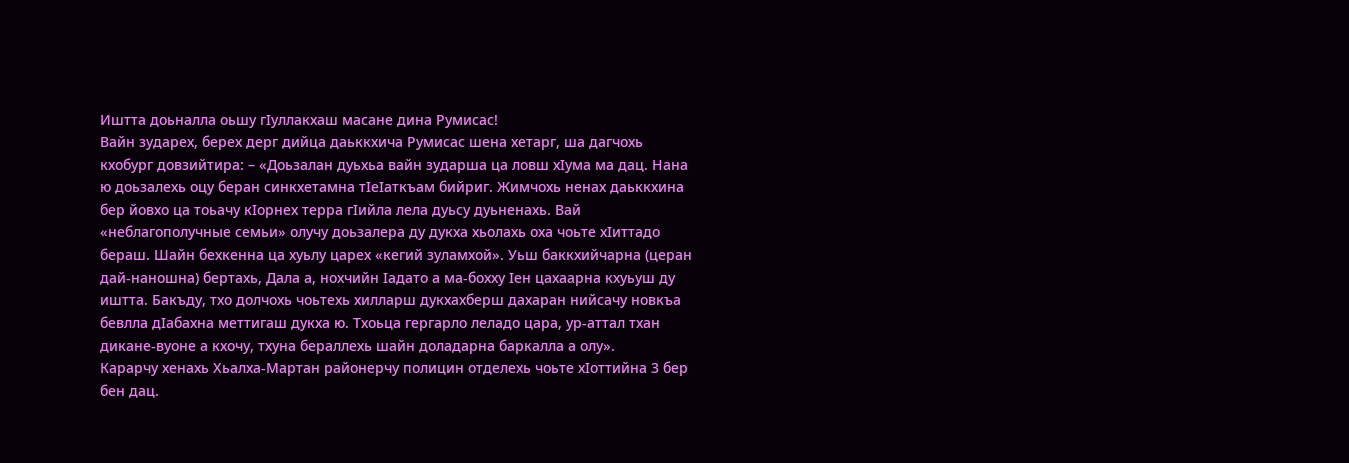Иштта доьналла оьшу гIуллакхаш масане дина Румисас!
Вайн зударех, берех дерг дийца даьккхича Румисас шена хетарг, ша дагчохь кхобург довзийтира: – «Доьзалан дуьхьа вайн зударша ца ловш хIума ма дац. Нана ю доьзалехь оцу беран синкхетамна тIеIаткъам бийриг. Жимчохь ненах даьккхина бер йовхо ца тоьачу кIорнех терра гIийла лела дуьсу дуьненахь. Вай «неблагополучные семьи» олучу доьзалера ду дукха хьолахь оха чоьте хIиттадо бераш. Шайн бехкенна ца хуьлу царех «кегий зуламхой». Уьш баккхийчарна (церан дай-наношна) бертахь, Дала а, нохчийн Iадато а ма-бохху Iен цахаарна кхуьуш ду иштта. Бакъду, тхо долчохь чоьтехь хилларш дукхахберш дахаран нийсачу новкъа бевлла дIабахна меттигаш дукха ю. Тхоьца гергарло леладо цара, ур-аттал тхан дикане-вуоне а кхочу, тхуна бераллехь шайн доладарна баркалла а олу».
Карарчу хенахь Хьалха-Мартан районерчу полицин отделехь чоьте хIоттийна 3 бер бен дац.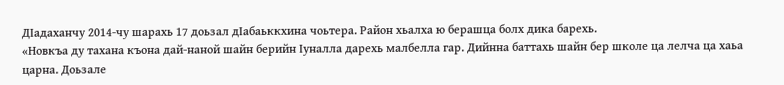ДIадаханчу 2014-чу шарахь 17 доьзал дIабаьккхина чоьтера. Район хьалха ю берашца болх дика барехь.
«Новкъа ду тахана къона дай-наной шайн берийн Iуналла дарехь малбелла гар. Дийнна баттахь шайн бер школе ца лелча ца хаьа царна. Доьзале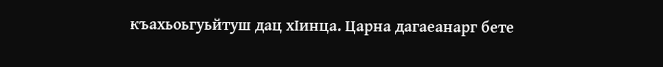къахьоьгуьйтуш дац хIинца. Царна дагаеанарг бете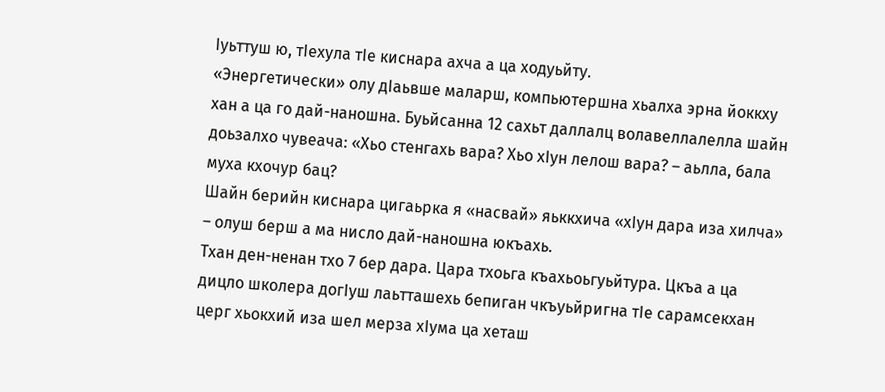Iуьттуш ю, тIехула тIе киснара ахча а ца ходуьйту.
«Энергетически» олу дIаьвше маларш, компьютершна хьалха эрна йоккху хан а ца го дай-наношна. Буьйсанна 12 сахьт даллалц волавеллалелла шайн доьзалхо чувеача: «Хьо стенгахь вара? Хьо хIун лелош вара? – аьлла, бала муха кхочур бац?
Шайн берийн киснара цигаьрка я «насвай» яьккхича «хIун дара иза хилча» – олуш берш а ма нисло дай-наношна юкъахь.
Тхан ден-ненан тхо 7 бер дара. Цара тхоьга къахьоьгуьйтура. Цкъа а ца дицло школера догIуш лаьтташехь бепиган чкъуьйригна тIе сарамсекхан церг хьокхий иза шел мерза хIума ца хеташ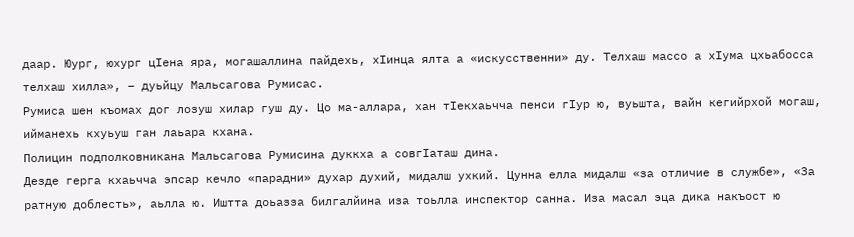даар. Юург, юхург цIена яра, могашаллина пайдехь, хIинца ялта а «искусственни» ду. Телхаш массо а хIума цхьабосса телхаш хилла», – дуьйцу Мальсагова Румисас.
Румиса шен къомах дог лозуш хилар гуш ду. Цо ма-аллара, хан тIекхаьчча пенси гIур ю, вуьшта, вайн кегийрхой могаш, ийманехь кхуьуш ган лаьара кхана.
Полицин подполковникана Мальсагова Румисина дуккха а совгIаташ дина.
Дезде герга кхаьчча эпсар кечло «парадни» духар духий, мидалш ухкий. Цунна елла мидалш «за отличие в службе», «За ратную доблесть», аьлла ю. Иштта доьазза билгалйина иза тоьлла инспектор санна. Иза масал эца дика накъост ю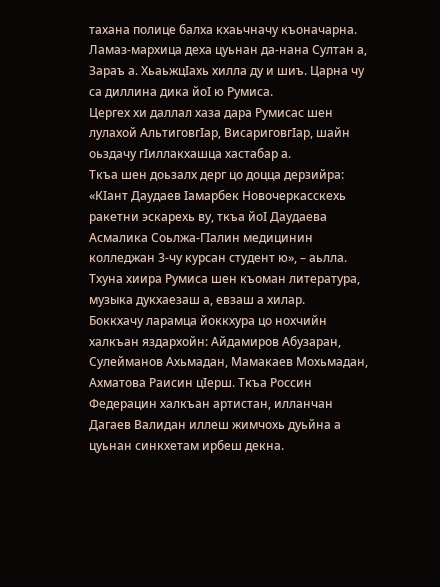тахана полице балха кхаьчначу къоначарна. Ламаз-мархица деха цуьнан да-нана Султан а, Зараъ а. ХьаьжцIахь хилла ду и шиъ. Царна чу са диллина дика йоI ю Румиса.
Цергех хи даллал хаза дара Румисас шен лулахой АльтиговгIар, ВисариговгIар, шайн оьздачу гIиллакхашца хастабар а.
Ткъа шен доьзалх дерг цо доцца дерзийра: «КIант Даудаев Iамарбек Новочеркасскехь ракетни эскарехь ву, ткъа йоI Даудаева Асмалика Соьлжа-ГIалин медицинин колледжан 3-чу курсан студент ю», – аьлла.
Тхуна хиира Румиса шен къоман литература, музыка дукхаезаш а, евзаш а хилар.
Боккхачу ларамца йоккхура цо нохчийн халкъан яздархойн: Айдамиров Абузаран, Сулейманов Ахьмадан, Мамакаев Мохьмадан, Ахматова Раисин цIерш. Ткъа Россин Федерацин халкъан артистан, илланчан Дагаев Валидан иллеш жимчохь дуьйна а цуьнан синкхетам ирбеш декна.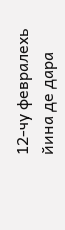12-чу февралехь йина де дара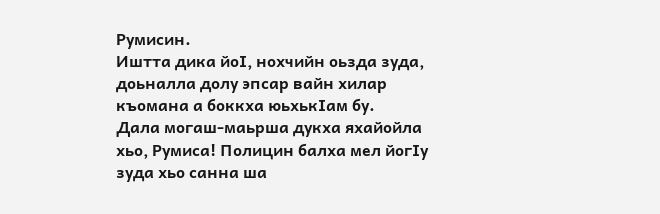Румисин.
Иштта дика йоI, нохчийн оьзда зуда, доьналла долу эпсар вайн хилар къомана а боккха юьхькIам бу.
Дала могаш-маьрша дукха яхайойла хьо, Румиса! Полицин балха мел йогIу зуда хьо санна ша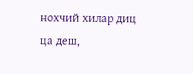нохчий хилар диц ца деш,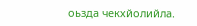оьзда чекхйолийла.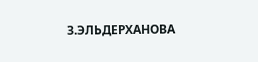З.ЭЛЬДЕРХАНОВА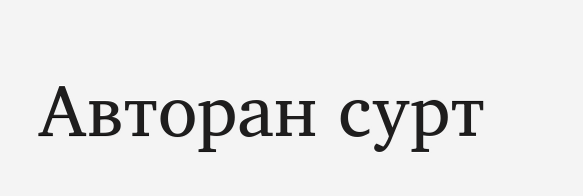Авторан сурт